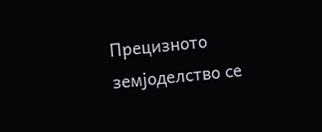Прецизното земјоделство се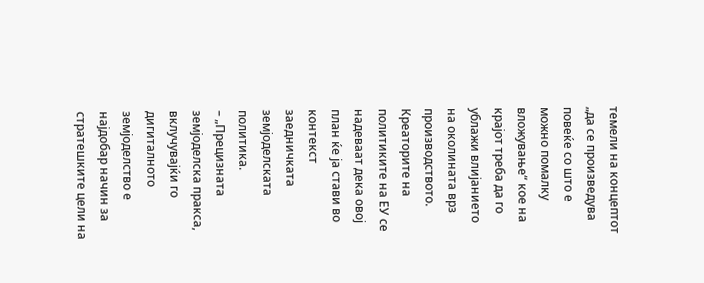темели на концептот „да се произведува повеќе со што е можно помалку вложување“ кое на крајот треба да го ублажи влијанието на околината врз производството. Креаторите на политиките на ЕУ се надеваат дека овој план ќе ја стави во контекст заедничката земјоделската политика.
– „Прецизната земјоделска пракса, вклучувајќи го дигиталното земјоделство е најдобар начин за стратешките цели на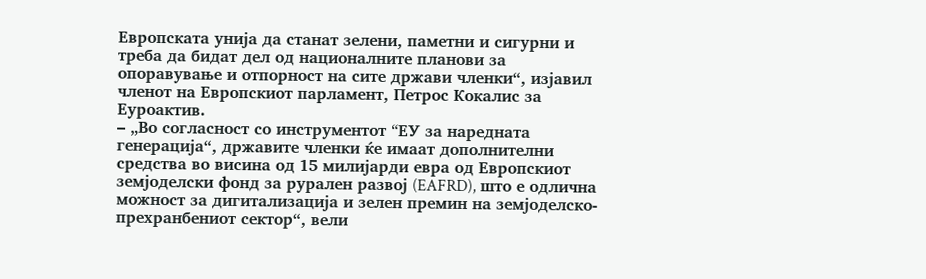Европската унија да станат зелени, паметни и сигурни и треба да бидат дел од националните планови за опоравување и отпорност на сите држави членки“, изјавил членот на Европскиот парламент, Петрос Кокалис за Еуроактив.
– „Во согласност со инструментот “EУ за наредната генерација“, државите членки ќе имаат дополнителни средства во висина од 15 милијарди евра од Европскиот земјоделски фонд за рурален развој (EAFRD), што е одлична можност за дигитализација и зелен премин на земјоделско-прехранбениот сектор“, вели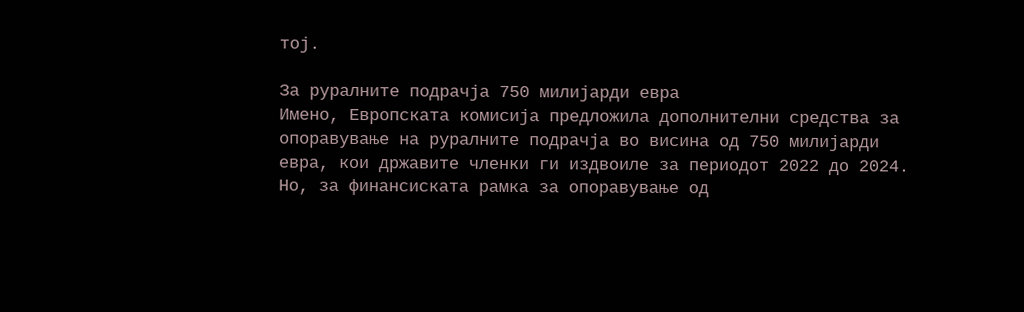тој.

За руралните подрачја 750 милијарди евра
Имено, Европската комисија предложила дополнителни средства за опоравување на руралните подрачја во висина од 750 милијарди евра, кои државите членки ги издвоиле за периодот 2022 до 2024.
Но, за финансиската рамка за опоравување од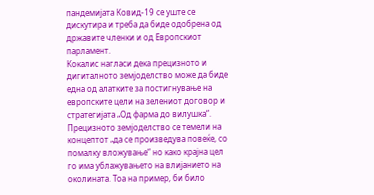пандемијата Ковид-19 се уште се дискутира и треба да биде одобрена од државите членки и од Европскиот парламент.
Кокалис нагласи дека прецизното и дигиталното земјоделство може да биде една од алатките за постигнување на европските цели на зелениот договор и стратегијата „Од фарма до вилушка“. Прецизното земјоделство се темели на концептот „да се произведува повеќе, со помалку вложување“ но како крајна цел го има ублажувањето на влијанието на околината. Тоа на пример, би било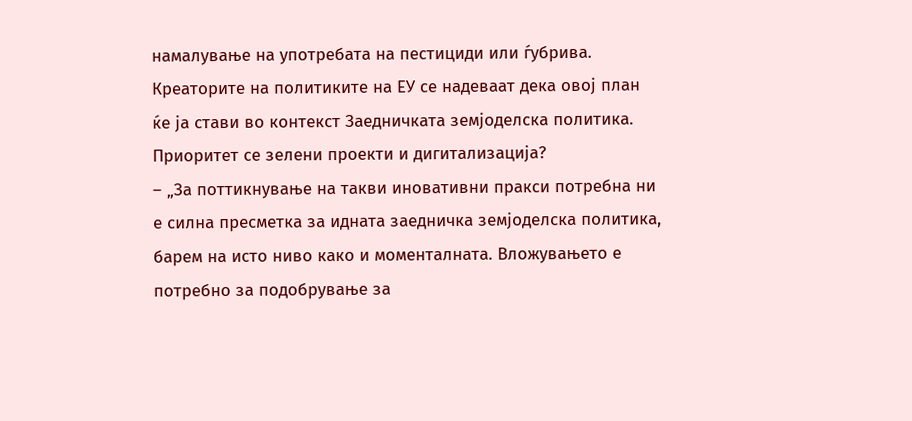намалување на употребата на пестициди или ѓубрива. Креаторите на политиките на ЕУ се надеваат дека овој план ќе ја стави во контекст Заедничката земјоделска политика.
Приоритет се зелени проекти и дигитализација?
– „За поттикнување на такви иновативни пракси потребна ни е силна пресметка за идната заедничка земјоделска политика, барем на исто ниво како и моменталната. Вложувањето е потребно за подобрување за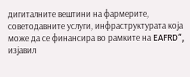дигиталните вештини на фармерите, советодавните услуги, инфраструктурата која може да се финансира во рамките на EAFRD“, изјавил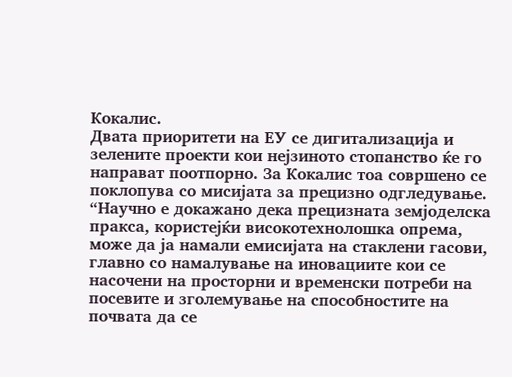Кокалис.
Двата приоритети на ЕУ се дигитализација и зелените проекти кои нејзиното стопанство ќе го направат поотпорно. За Кокалис тоа совршено се поклопува со мисијата за прецизно одгледување. “Научно е докажано дека прецизната земјоделска пракса, користејќи високотехнолошка опрема, може да ја намали емисијата на стаклени гасови, главно со намалување на иновациите кои се насочени на просторни и временски потреби на посевите и зголемување на способностите на почвата да се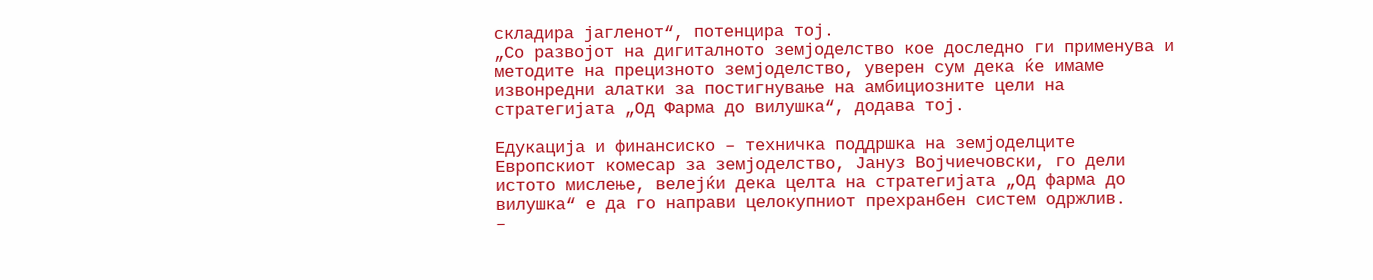складира јагленот“, потенцира тој.
„Со развојот на дигиталното земјоделство кое доследно ги применува и методите на прецизното земјоделство, уверен сум дека ќе имаме извонредни алатки за постигнување на амбициозните цели на стратегијата „Од Фарма до вилушка“, додава тој.

Едукација и финансиско – техничка поддршка на земјоделците
Европскиот комесар за земјoделство, Јануз Војчиечовски, го дели истото мислење, велејќи дека целта на стратегијата „Од фарма до вилушка“ е да го направи целокупниот прехранбен систем одржлив.
–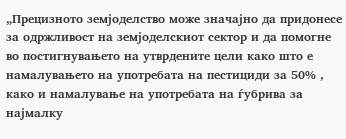„Прецизното земјоделство може значајно да придонесе за одржливост на земјоделскиот сектор и да помогне во постигнувањето на утврдените цели како што е намалувањето на употребата на пестициди за 50% , како и намалување на употребата на ѓубрива за најмалку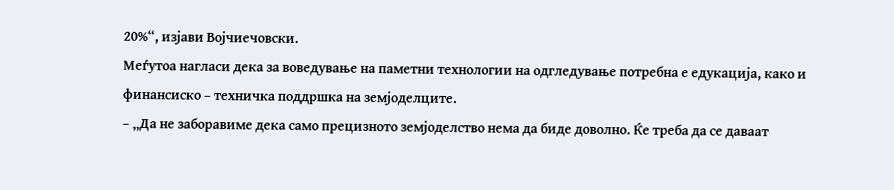20%“, изјави Војчиечовски.
Меѓутоа нагласи дека за воведување на паметни технологии на одгледување потребна е едукација, како и финансиско – техничка поддршка на земјоделците.
– „Да не заборавиме дека само прецизното земјоделство нема да биде доволно. Ќе треба да се даваат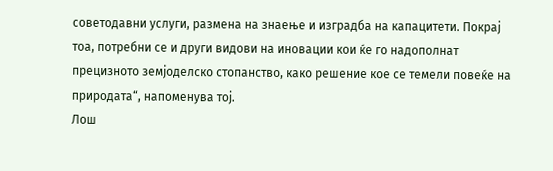советодавни услуги, размена на знаење и изградба на капацитети. Покрај тоа, потребни се и други видови на иновации кои ќе го надополнат прецизното земјоделско стопанство, како решение кое се темели повеќе на природата“, напоменува тој.
Лош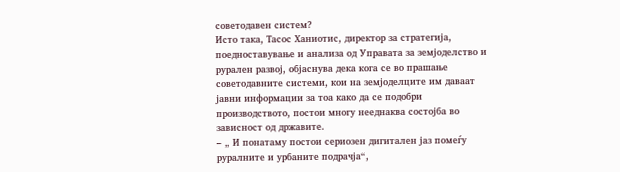советодавен систем?
Исто така, Тасос Ханиотис, директор за стратегија, поедноставување и анализа од Управата за земјоделство и рурален развој, објаснува дека кога се во прашање советодавните системи, кои на земјоделците им даваат јавни информации за тоа како да се подобри производството, постои многу нееднаква состојба во зависност од државите.
– „ И понатаму постои сериозен дигитален јаз помеѓу руралните и урбаните подрачја“,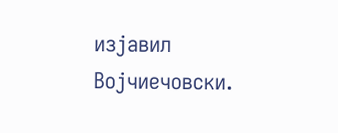изјавил Војчиечовски.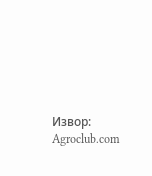Извор: Agroclub.com